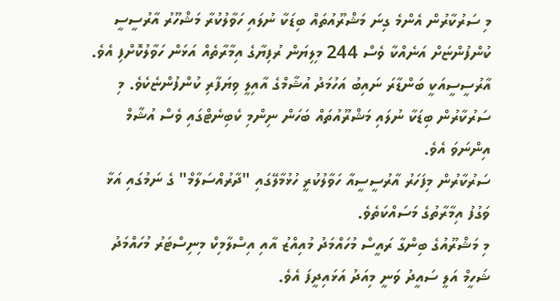މި ސަރުކާރުން އެންމެ ގިނަ މަޝްރޫއުތައް ބިޑަކާ ނުލައި ހަވާލުކުރާ މަޝްހޫރު އާރުސީސީ ކުންފުންޏަށް އަނެއްކާ ވެސް 244 މިލިޔަން ރުފިޔާގެ އިމާރާތެއް އަޅަން ހަވާލުކޮށްފި އެވެ.
އާރުސީސީއަކީ ބަންޑާރަ ނައިބު އަހުމަދު އުޝާމްގެ އާއިލީ ވިޔަފާރި ކުންފުންޏެކެވެ. މި ސަރުކާރުން ބިޑަކާ ނުލައި މަޝްރޫއުތައް ބަހަން ނިންމި ކެބިނެޓްގައި ވެސް އުޝާމް އިންނަވަ އެވެ.
ސަރުކާރުން މިފަހަރު އާރުސީސީއާ ހަވާލުކުރީ ހުޅުމާލޭގައި "ދާރުއްސަލާމް" ގެ ނަމުގައި އަޅާ ވަގުފު އިމާރާތުގެ މަސައްކަތެވެ.
މި މަޝްރޫއުގެ ބިންގާ ރައީސް މުހައްމަދު މުއިއްޒު އާއި އިސްލާމިކް މިނިސްޓަރު މުހައްމަދު ޝަހީމް އަލީ ސައީދު ވަނީ މިއަދު އަޅައިދީފަ އެވެ.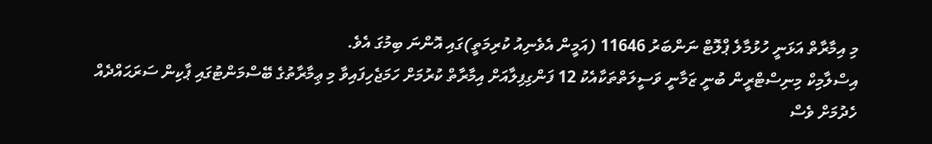މި އިމާރާތް އަޅަނީ ހުޅުމާލެ ޕްލޮޓް ނަންބަރު 11646 (އަމީން އެވެނިއު ކުރިމަތީ)ގައި އޮންނަ ބިމުގަ އެވެ.
އިސްލާމިކް މިނިސްޓްރީން ބުނީ ޒަމާނީ ވަސީލަތްތަކާއެކު 12 ފަންގިފިލާއަށް އިމާރާތް ކުރުމަށް ހަމަޖެހިފައިވާ މި ޢިމާރާތުގެ ބޭސްމަންޓުގައި ޕާކިން ސަރަޙައްދެއް ހެދުމަށް ވެސް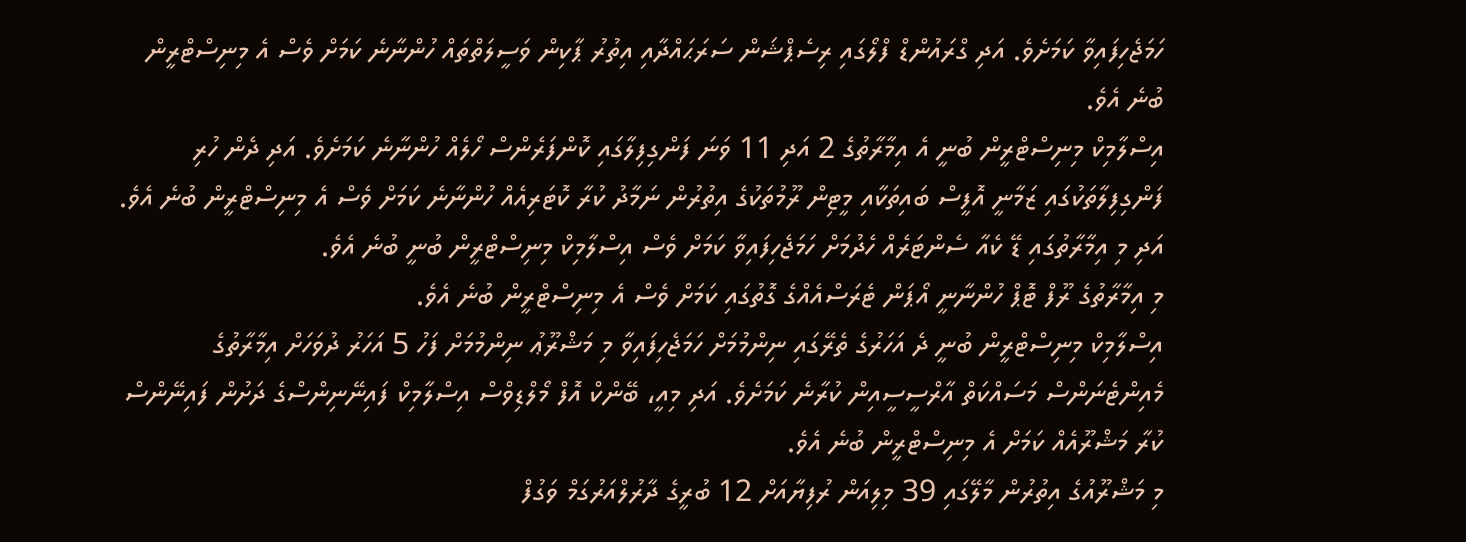ހަމަޖެހިފައިވާ ކަމަށެވެ. އަދި ގްރައުންޑް ފްލޯގައި ރިސެޕްޝަން ސަރަޙައްދާއި އިތުރު ޕާކިން ވަސީލަތްތައް ހުންނާނެ ކަމަށް ވެސް އެ މިނިސްޓްރީން ބުނެ އެވެ.
އިސްލާމިކް މިނިސްޓްރީން ބުނީ އެ އިމާރާތުގެ 2 އަދި 11 ވަނަ ފަންގިފިލާގައި ކޮންފަރެންސް ހޯލެއް ހުންނާނެ ކަމަށެވެ. އަދި ދެން ހުރި ފަންގިފިލާތަކުގައި ޒަމާނީ އޮފީސް ބައިތަކާއި މީޓިން ރޫމުތަކުގެ އިތުރުން ނަމާދު ކުރާ ކޮޓަރިއެއް ހުންނާނެ ކަމަށް ވެސް އެ މިނިސްޓްރީން ބުނެ އެވެ. އަދި މި އިމާރާތުގައި ޑޭ ކެއާ ސެންޓަރެއް ހެދުމަށް ހަމަޖެހިފައިވާ ކަމަށް ވެސް އިސްލާމިކް މިނިސްޓްރީން ބުނީ ބުނެ އެވެ.
މި އިމާރާތުގެ ރޫފް ޓޮޕް ހުންނާނީ އޯޕަން ޓެރަސްއެއްގެ ގޮތުގައި ކަމަށް ވެސް އެ މިނިސްޓްރީން ބުނެ އެވެ.
އިސްލާމިކް މިނިސްޓްރީން ބުނީ ދެ އަހަރުގެ ތެރޭގައި ނިންމުމަށް ހަމަޖެހިފައިވާ މި މަޝްރޫޢު ނިންމުމަށް ފަހު 5 އަހަރު ދުވަހަށް އިމާރާތުގެ މެއިންޓެނަންސް މަސައްކަތް އާރްސީސީއިން ކުރާނެ ކަމަށެވެ. އަދި މިއީ، ބޭންކް އޮފް މޯލްޑިވްސް އިސްލާމިކް ފައިނޭނިންސްގެ ދަށުން ފައިނޭންސް ކުރާ މަޝްރޫއެއް ކަމަށް އެ މިނިސްޓްރީން ބުނެ އެވެ.
މި މަޝްރޫއުގެ އިތުރުން މާލޭގައި 39 މިލިއަން ރުފިޔާއަށް 12 ބުރީގެ ދާރުލްއަރުގަމް ވަގުފް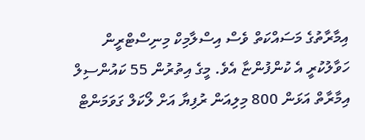އިމާރާތުގެ މަސައްކަތް ވެސް އިސްލާމިކް މިނިސްޓްރީން ހަވާލުކުރީ އެ ކުންފުންޏާ އެވެ. މީގެ އިތުރުން 55 ކައުންސިލް އިމާރާތް އަޅަން 800 މިލިއަން ރުފިޔާ އަށް ލޯކަލް ގަވަމަންޓް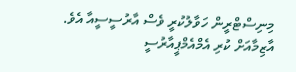މިނިސްޓްރީން ހަވާލުކުރީ ވެސް އާރުސީސީއާ އެވެ.
އާޒިމާއަށް ކުރި އެމްއެމްޕީއާރުސީ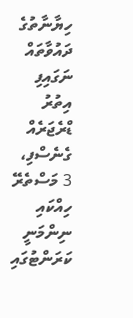ހިޔާނާތުގެ ދައުވާތައް ނަގައިފި
އިތުރު ޑްރެޖަރެއް ގެނެސްފި، 3 މަސްތެރޭ ހިއްކައި ނިންމަނީ
ކަރަންޓުގައި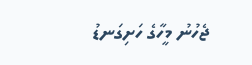ޖެހުނު މީހާގެ ހަށިގަނޑު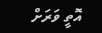އޮތީ ވަރަށް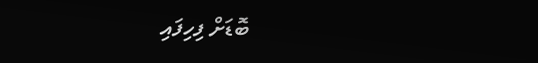ބޮޑަށް ފިހިފައި